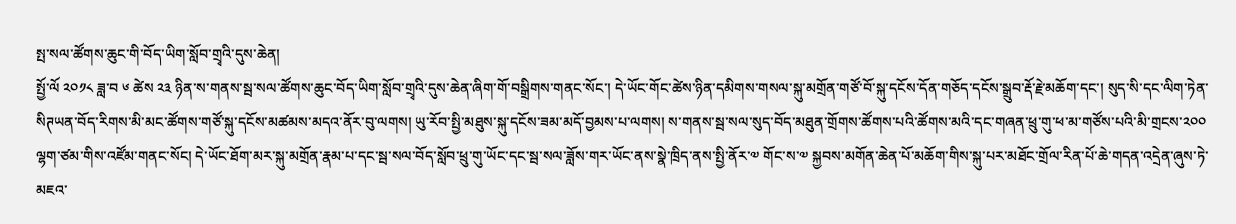སྤ་སལ་ཚོགས་ཆུང་གི་བོད་ཡིག་སློབ་གྲྭའི་དུས་ཆེན།
སྤྱོ་ལོ ༢༠༡༨ ཟླ་བ ༦ ཚེས ༢༣ ཉིན་ས་གནས་སྦ་སལ་ཚོགས་ཆུང་བོད་ཡིག་སློབ་གྲྭའི་དུས་ཆེན་ཞིག་གོ་བསྒྲིགས་གནང་སོང་། དེ་ཡོང་གོང་ཚེས་ཉིན་དམིགས་གསལ་སྐུ་མགྲོན་གཙོ་བོ་སྐུ་དངོས་དོན་གཅོད་དངོས་སྒྲུབ་རྡོ་རྗེ་མཆོག་དང་། སུད་སི་དང་ལིག་ཏེན་སིཊཡན་བོད་རིགས་མི་མང་ཚོགས་གཙོ་སྐུ་དངོས་མཚམས་མདའ་ནོར་བུ་ལགས། ཡུ་རོབ་སྤྱི་མཐུས་སྐུ་དངོས་ཟམ་མདོ་བྱམས་པ་ལགས། ས་གནས་སྦ་སལ་སུད་བོད་མཐུན་གྲོགས་ཚོགས་པའི་ཚོགས་མའི་དང་གཞན་ཕྲུ་གུ་ཕ་མ་གཙོས་པའི་མི་གྲངས་༢༠༠ ལྷག་ཙམ་གིས་འཛོམ་གནང་སོང། དེ་ཡོང་ཐོག་མར་སྐུ་མགྲོན་རྣམ་པ་དང་སྦ་སལ་བོད་སློབ་ཕྲུ་གུ་ཡོང་དང་སྦ་སལ་ཟློས་གར་ཡོང་ནས་སྣེ་ཁྲིད་ནས་སྤྱི་ནོར་༧ གོང་ས་༧ སྐྱབས་མགོན་ཆེན་པོ་མཆོག་གིས་སྐུ་པར་མཐོང་གྲོལ་རིན་པོ་ཆེ་གདན་འདྲེན་ཞུས་ཏེ་མཇའ་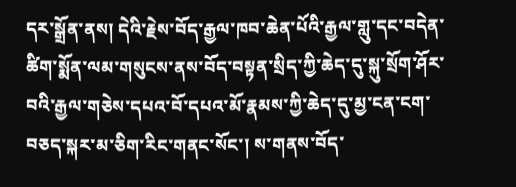དར་སྒྲོན་ནས། དེའི་རྗེས་བོད་རྒྱལ་ཁབ་ཆེན་པོའི་རྒྱལ་གླུ་དང་བདེན་ཚིག་སྨོན་ལམ་གསུངས་ནས་བོད་བསྟན་སྲིད་ཀྱི་ཆེད་དུ་སྐུ་སྲོག་ཤོར་བའི་རྒྱལ་གཅེས་དཔའ་བོ་དཔའ་མོ་རྣམས་ཀྱི་ཆེད་དུ་མྱ་ངན་ངག་བཅད་སྐར་མ་ཅིག་རིང་གནང་སོང་། ས་གནས་བོད་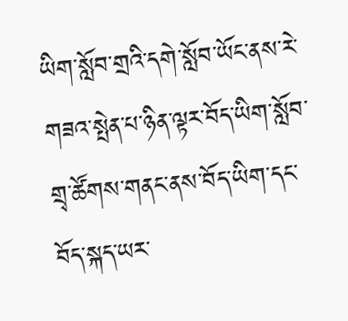ཡིག་སློབ་གྲའི་དགེ་སློབ་ཡོང་ནས་རེ་གཟའ་སྤེན་པ་ཉིན་ལྟར་བོད་ཡིག་སློབ་གྲྭ་ཚོགས་གནང་ནས་བོད་ཡིག་དང་བོད་སྐད་ཡར་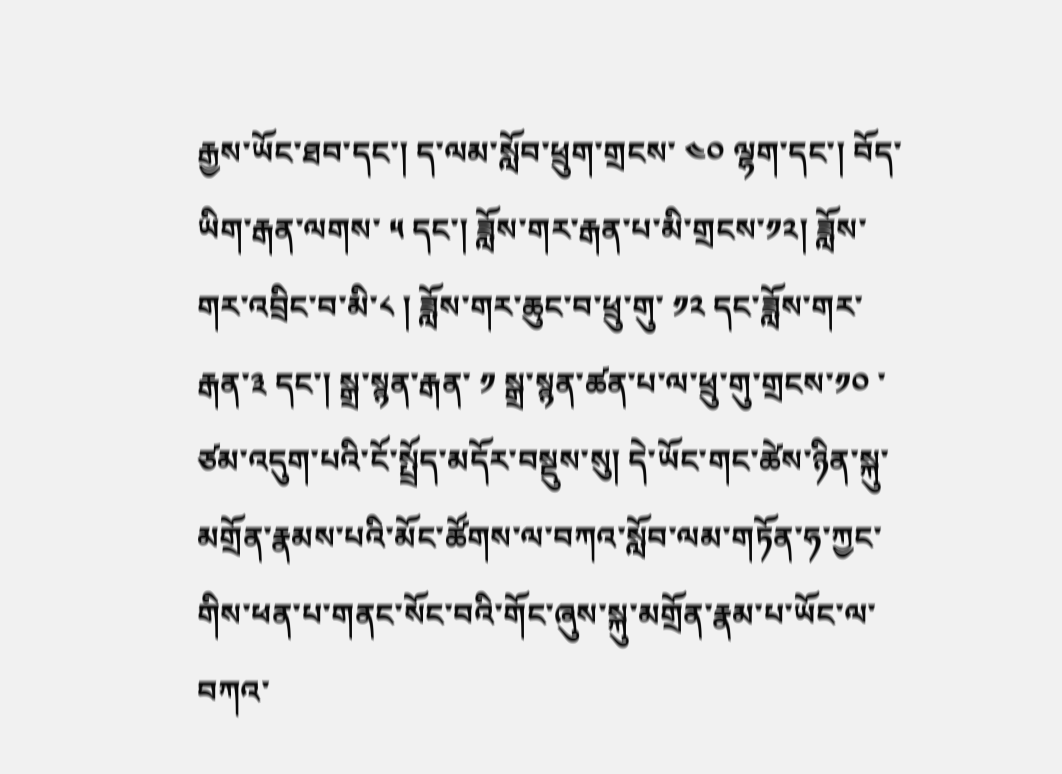རྒྱས་ཡོང་ཐབ་དང་། ད་ལམ་སློབ་ཕྲུག་གྲངས་ ༤༠ ལྷག་དང་། བོད་ཡིག་རྒན་ལགས་ ༥ དང་། ཟློས་གར་རྒན་པ་མི་གྲངས་༡༢། ཟློས་གར་འབྲིང་བ་མི་༨ ། ཟློས་གར་ཆུང་བ་ཕྲུ་གུ་ ༡༢ དང་ཟློས་གར་རྒན་༣ དང་། སྒྲ་སྙན་རྒན་ ༡ སྒྲ་སྙན་ཚན་པ་ལ་ཕྲུ་གུ་གྲངས་༡༠ ་ཙམ་འདུག་པའི་ངོ་སྤྲོད་མདོར་བསྡུས་སུ། དེ་ཡོང་གང་ཚེས་ཉིན་སྐུ་མགྲོན་རྣམས་པའི་མོང་ཚོགས་ལ་བཀའ་སློབ་ལམ་གཏོན་ཧ་ཀྱང་གིས་ཕན་པ་གནང་སོང་བའི་གོང་ཞུས་སྐུ་མགྲོན་རྣམ་པ་ཡོང་ལ་བཀའ་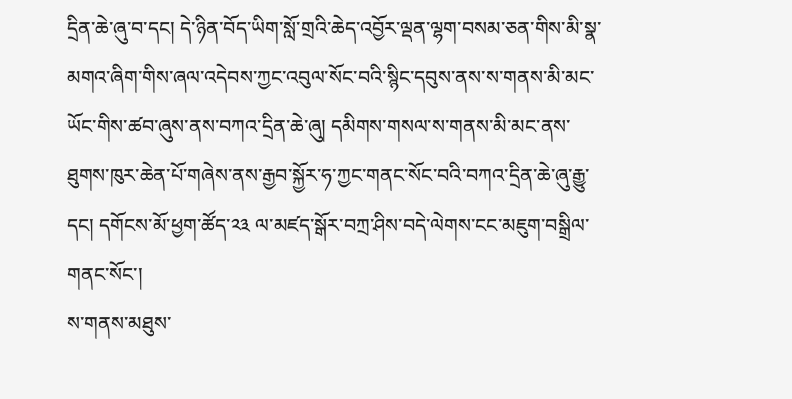དྲིན་ཆེ་ཞུ་བ་དང། དེ་ཉིན་བོད་ཡིག་སློ་གྲའི་ཆེད་འབྱོར་ལྡན་ལྷག་བསམ་ཅན་གིས་མི་སྣ་མགའ་ཞིག་གིས་ཞལ་འདེབས་ཀྱང་འབུལ་སོང་བའི་སྙིང་དབུས་ནས་ས་གནས་མི་མང་ཡོང་གིས་ཚབ་ཞུས་ནས་བཀའ་དྲིན་ཆེ་ཞུ། དམིགས་གསལ་ས་གནས་མི་མང་ནས་ཐུགས་ཁུར་ཆེན་པོ་གཞེས་ནས་རྒྱབ་སྐྱོར་ཧ་ཀྱང་གནང་སོང་བའི་བཀའ་དྲིན་ཆེ་ཞུ་རྒྱུ་དང། དགོངས་མོ་ཕྱག་ཚོད་༢༣ ལ་མཛད་སྒོར་བཀྲ་ཤིས་བདེ་ལེགས་ངང་མཇུག་བསྒྲིལ་གནང་སོང་།
ས་གནས་མཐུས་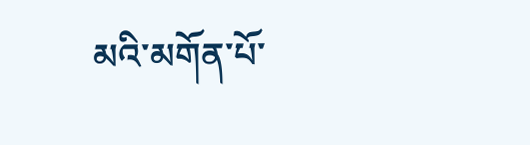མའི་མགོན་པོ་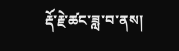རྡོ་རྗེ་ཚང་ཟླ་བ་ནས།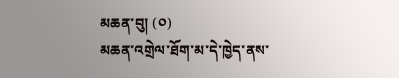མཆན་བུ། (༠)
མཆན་འགྲེལ་ཐོག་མ་དེ་ཁྱེད་ནས་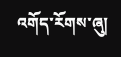འགོད་རོགས་ཞུ།